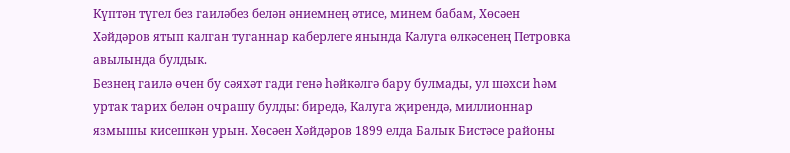Күптән түгел без гаиләбез белән әниемнең әтисе, минем бабам, Хөсәен Хәйдәров ятып калган туганнар каберлеге янында Калуга өлкәсенең Петровка авылында булдык.
Безнең гаилә өчен бу сәяхәт гади генә һәйкәлгә бару булмады, ул шәхси һәм уртак тарих белән очрашу булды: биредә, Калуга җирендә, миллионнар язмышы кисешкән урын. Хөсәен Хәйдәров 1899 елда Балык Бистәсе районы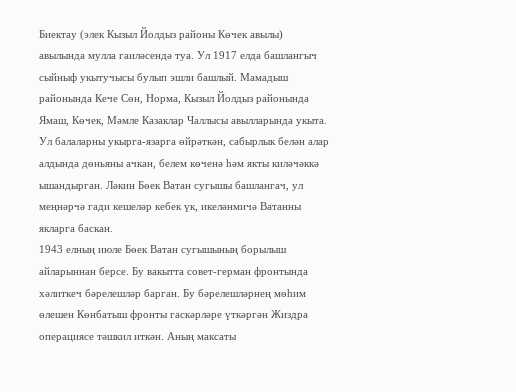Биектау (элек Кызыл Йолдыз районы Көчек авылы) авылында мулла гаиләсендә туа. Ул 1917 елда башлангыч сыйныф укытучысы булып эшли башлый. Мамадыш районында Кече Сөн, Норма, Кызыл Йолдыз районында Ямаш, Көчек, Мәмле Казаклар Чаллысы авылларында укыта. Ул балаларны укырга-язарга өйрәткән, сабырлык белән алар алдында дөньяны ачкан, белем көченә һәм якты киләчәккә ышандырган. Ләкин Бөек Ватан сугышы башлангач, ул меңнәрчә гади кешеләр кебек үк, икеләнмичә Ватанны якларга баскан.
1943 елның июле Бөек Ватан сугышының борылыш айларыннан берсе. Бу вакытта совет-герман фронтында хәлиткеч бәрелешләр барган. Бу бәрелешләрнең мөһим өлешен Көнбатыш фронты гаскәрләре үткәргән Жиздра операциясе тәшкил иткән. Аның максаты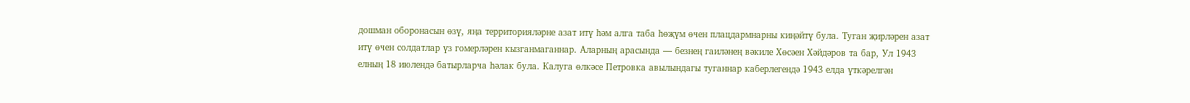дошман оборонасын өзү, яңа территорияләрне азат итү һәм алга таба һөҗүм өчен плацдармнарны киңәйтү була. Туган җирләрен азат итү өчен солдатлар үз гомерләрен кызганмаганнар. Аларның арасында — безнең гаиләнең вәкиле Хөсәен Хәйдәров та бар, Ул 1943 елның 18 июлендә батырларча һәлак була. Калуга өлкәсе Петровка авылындагы туганнар каберлегендә 1943 елда үткәрелгән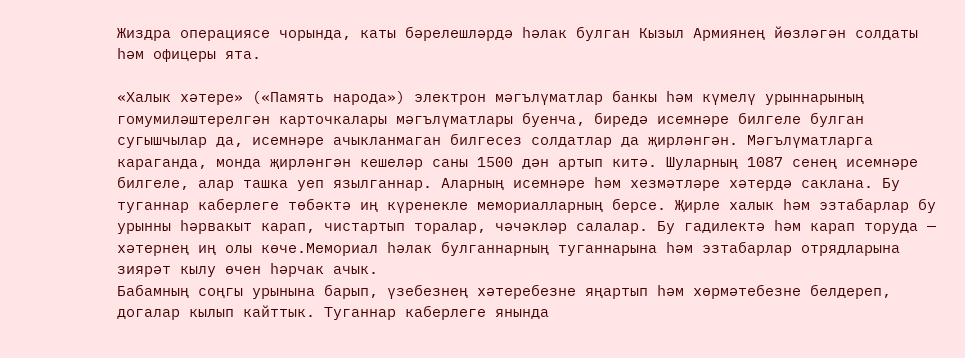Жиздра операциясе чорында, каты бәрелешләрдә һәлак булган Кызыл Армиянең йөзләгән солдаты һәм офицеры ята.

«Халык хәтере» («Память народа») электрон мәгълүматлар банкы һәм күмелү урыннарының гомумиләштерелгән карточкалары мәгълүматлары буенча, биредә исемнәре билгеле булган сугышчылар да, исемнәре ачыкланмаган билгесез солдатлар да җирләнгән. Мәгълүматларга караганда, монда җирләнгән кешеләр саны 1500 дән артып китә. Шуларның 1087 сенең исемнәре билгеле, алар ташка уеп язылганнар. Аларның исемнәре һәм хезмәтләре хәтердә саклана. Бу туганнар каберлеге төбәктә иң күренекле мемориалларның берсе. Җирле халык һәм эзтабарлар бу урынны һәрвакыт карап, чистартып торалар, чәчәкләр салалар. Бу гадилектә һәм карап торуда — хәтернең иң олы көче.Мемориал һәлак булганнарның туганнарына һәм эзтабарлар отрядларына зиярәт кылу өчен һәрчак ачык.
Бабамның соңгы урынына барып, үзебезнең хәтеребезне яңартып һәм хөрмәтебезне белдереп, догалар кылып кайттык. Туганнар каберлеге янында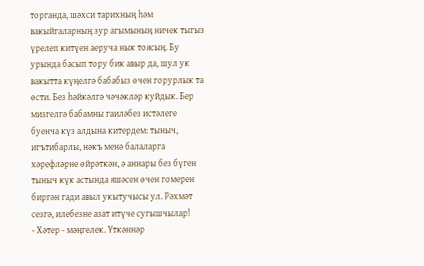торганда, шәхси тарихның һәм вакыйгаларның зур агымының ничек тыгыз үрелеп китүен аеруча нык тоясың. Бу урында басып тору бик авыр да, шул ук вакытта күңелгә бабабыз өчен горурлык та өсти. Без һәйкәлгә чәчәкләр куйдык. Бер мизгелгә бабамны гаиләбез истәлеге буенча күз алдына китердем: тыныч, игътибарлы, нәкъ менә балаларга хәрефләрне өйрәткән, ә аннары без бүген тыныч күк астында яшәсен өчен гомерен биргән гади авыл укытучысы ул. Рәхмәт сезгә, илебезне азат итүче сугышчылар!
- Хәтер - мәңгелек. Үткәннәр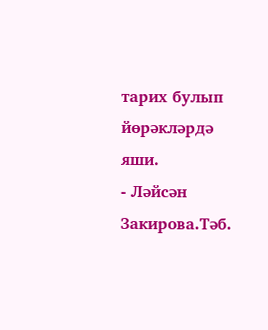тарих булып йөрәкләрдә яши.
- Ләйсән Закирова.Тәб.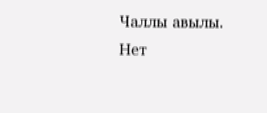Чаллы авылы.
Нет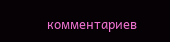комментариев